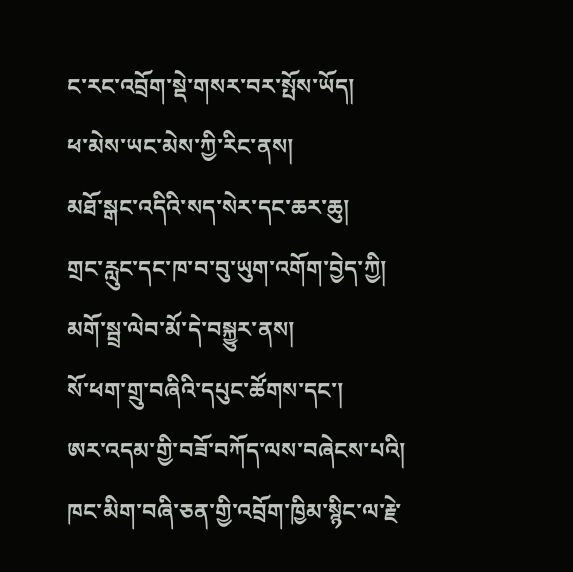ང་རང་འབྲོག་སྡེ་གསར་བར་སྤོས་ཡོད།
ཕ་མེས་ཡང་མེས་ཀྱི་རིང་ནས།
མཐོ་སྒང་འདིའི་སད་སེར་དང་ཆར་ཆུ།
གྲང་རླུང་དང་ཁ་བ་བུ་ཡུག་འགོག་བྱེད་ཀྱི།
མགོ་སྦྲ་ལེབ་མོ་དེ་བསྐྱུར་ནས།
སོ་ཕག་གྲུ་བཞིའི་དཔུང་ཚོགས་དང་།
ཨར་འདམ་གྱི་བཟོ་བཀོད་ལས་བཞེངས་པའི།
ཁང་མིག་བཞི་ཅན་གྱི་འབྲོག་ཁྱིམ་སྙིང་ལ་རྗེ་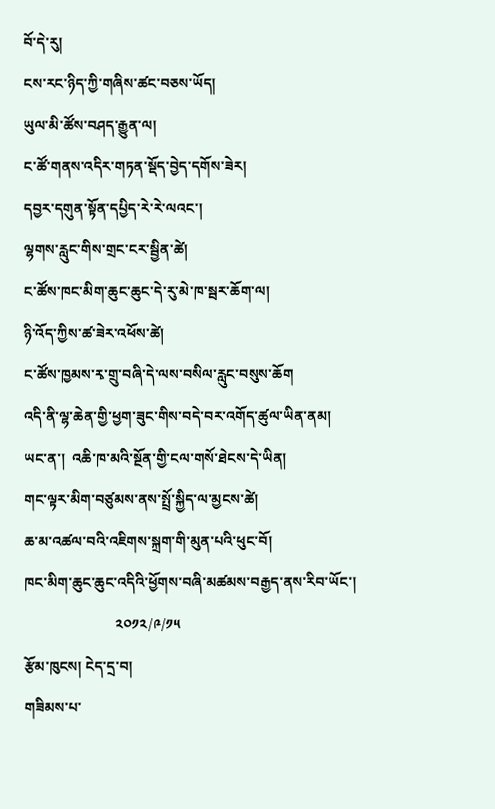བོ་དེ་རུ།
ངས་རང་ཉིད་ཀྱི་གཞིས་ཚང་བཅས་ཡོད།
ཡུལ་མི་ཚོས་བཤད་རྒྱུན་ལ།
ང་ཚོ་གནས་འདིར་གཏན་སྡོད་བྱེད་དགོས་ཟེར།
དབྱར་དགུན་སྟོན་དཔྱིད་རེ་རེ་ལའང་།
ལྷགས་རླུང་གིས་གྲང་ངར་སྦྱིན་ཚེ།
ང་ཚོས་ཁང་མིག་ཆུང་ཆུང་དེ་རུ་མེ་ཁ་སྦར་ཆོག་ལ།
ཉི་འོད་ཀྱིས་ཚ་ཟེར་འཕོས་ཚེ།
ང་ཚོས་ཁྱམས་རྭ་གྲུ་བཞི་དེ་ལས་བསིལ་རླུང་བསུས་ཆོག
འདི་ནི་ལྷ་ཆེན་གྱི་ཕྱག་ཟུང་གིས་བདེ་བར་འགོད་ཚུལ་ཡིན་ནམ།
ཡང་ན་།  འཆི་ཁ་མའི་སྔོན་གྱི་ངལ་གསོ་ཐེངས་དེ་ཡིན།
གང་ལྟར་མིག་བཙུམས་ནས་སྤྲོ་སྐྱིད་ལ་མྱངས་ཚེ།
ཆ་མ་འཚལ་བའི་འཇིགས་སྐྲག་གི་མུན་པའི་ཕུང་བོ།
ཁང་མིག་ཆུང་ཆུང་འདིའི་ཕྱོགས་བཞི་མཚམས་བརྒྱད་ནས་རིབ་ཡོང་།
                         ༢༠༡༢/༩/༡༥
རྩོམ་ཁུངས། ངེད་དྲ་བ།
གཟིམས་པ་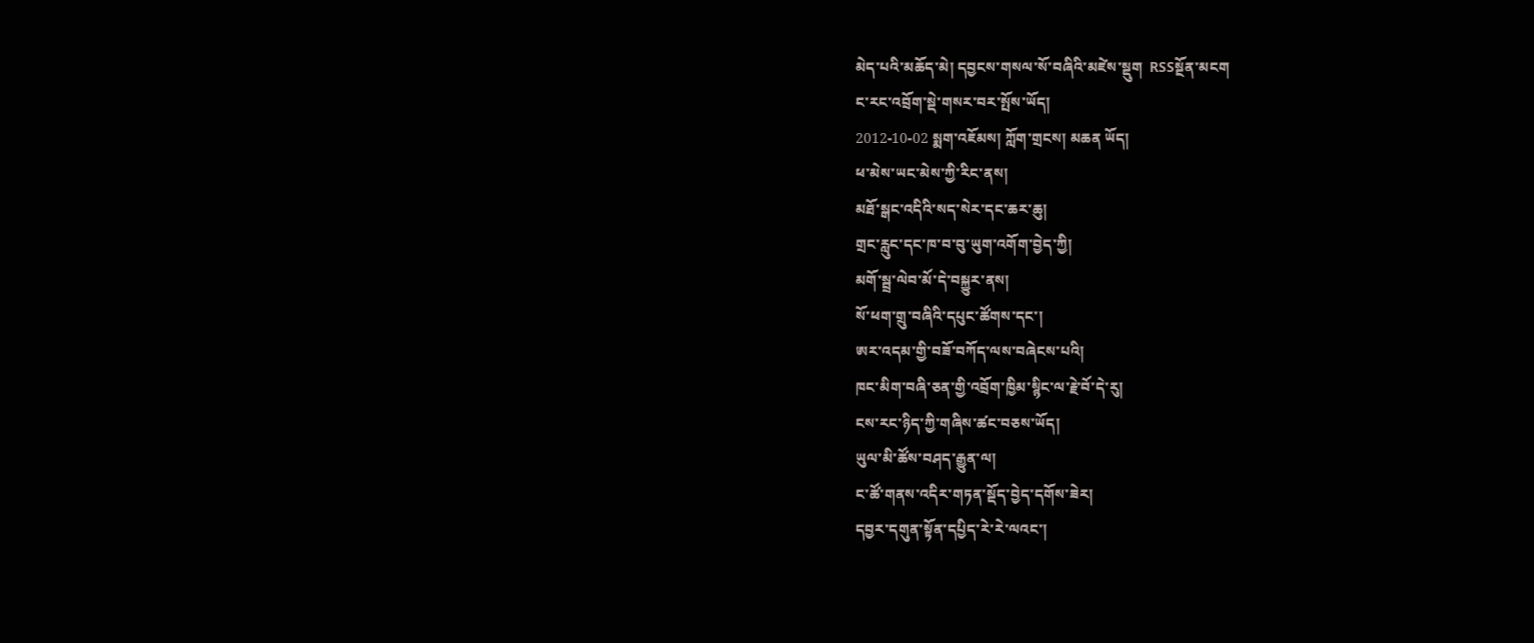མེད་པའི་མཆོད་མེ། དབྱངས་གསལ་སོ་བཞིའི་མཛེས་སྡུག  RSSསྔོན་མངག
ང་རང་འབྲོག་སྡེ་གསར་བར་སྤོས་ཡོད།
2012-10-02 སྨག་འཇོམས། ཀློག་གྲངས། མཆན ཡོད།
ཕ་མེས་ཡང་མེས་ཀྱི་རིང་ནས།
མཐོ་སྒང་འདིའི་སད་སེར་དང་ཆར་ཆུ།
གྲང་རླུང་དང་ཁ་བ་བུ་ཡུག་འགོག་བྱེད་ཀྱི།
མགོ་སྦྲ་ལེབ་མོ་དེ་བསྐྱུར་ནས།
སོ་ཕག་གྲུ་བཞིའི་དཔུང་ཚོགས་དང་།
ཨར་འདམ་གྱི་བཟོ་བཀོད་ལས་བཞེངས་པའི།
ཁང་མིག་བཞི་ཅན་གྱི་འབྲོག་ཁྱིམ་སྙིང་ལ་རྗེ་བོ་དེ་རུ།
ངས་རང་ཉིད་ཀྱི་གཞིས་ཚང་བཅས་ཡོད།
ཡུལ་མི་ཚོས་བཤད་རྒྱུན་ལ།
ང་ཚོ་གནས་འདིར་གཏན་སྡོད་བྱེད་དགོས་ཟེར།
དབྱར་དགུན་སྟོན་དཔྱིད་རེ་རེ་ལའང་།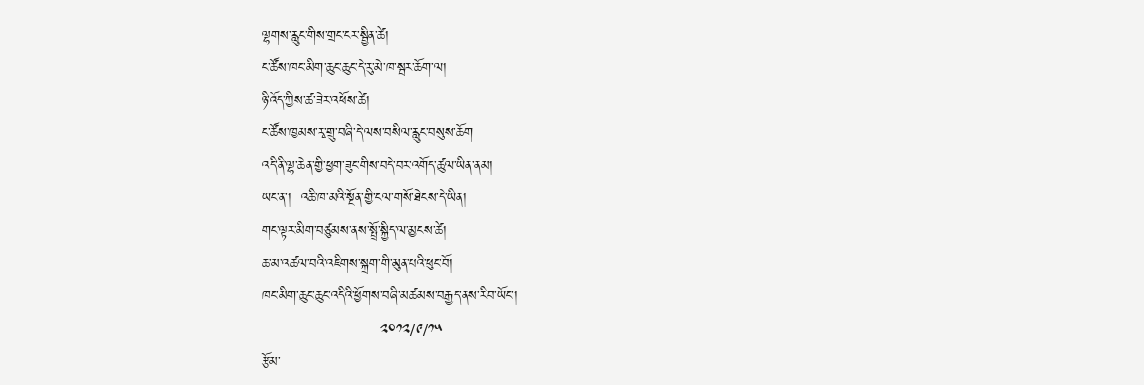ལྷགས་རླུང་གིས་གྲང་ངར་སྦྱིན་ཚེ།
ང་ཚོས་ཁང་མིག་ཆུང་ཆུང་དེ་རུ་མེ་ཁ་སྦར་ཆོག་ལ།
ཉི་འོད་ཀྱིས་ཚ་ཟེར་འཕོས་ཚེ།
ང་ཚོས་ཁྱམས་རྭ་གྲུ་བཞི་དེ་ལས་བསིལ་རླུང་བསུས་ཆོག
འདི་ནི་ལྷ་ཆེན་གྱི་ཕྱག་ཟུང་གིས་བདེ་བར་འགོད་ཚུལ་ཡིན་ནམ།
ཡང་ན་།  འཆི་ཁ་མའི་སྔོན་གྱི་ངལ་གསོ་ཐེངས་དེ་ཡིན།
གང་ལྟར་མིག་བཙུམས་ནས་སྤྲོ་སྐྱིད་ལ་མྱངས་ཚེ།
ཆ་མ་འཚལ་བའི་འཇིགས་སྐྲག་གི་མུན་པའི་ཕུང་བོ།
ཁང་མིག་ཆུང་ཆུང་འདིའི་ཕྱོགས་བཞི་མཚམས་བརྒྱད་ནས་རིབ་ཡོང་།
                         ༢༠༡༢/༩/༡༥
རྩོམ་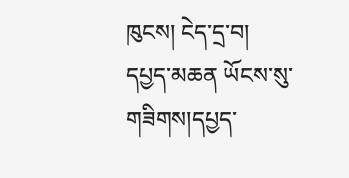ཁུངས། ངེད་དྲ་བ།
དཔྱད་མཆན ཡོངས་སུ་གཟིགས།དཔྱད་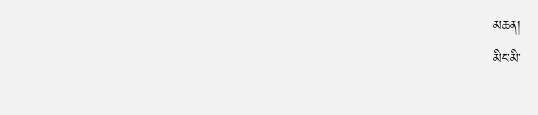མཆན།
མིང་མི་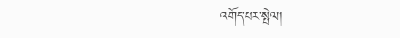འགོད་པར་སྤེལ།